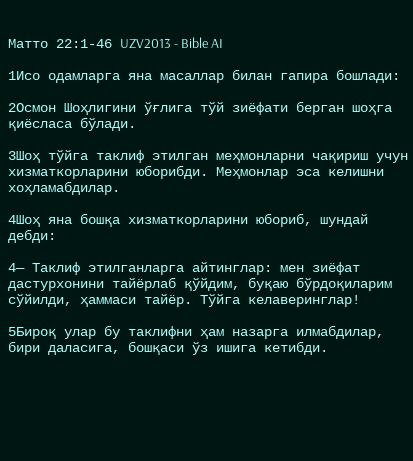Матто 22:1-46 UZV2013 - Bible AI

1Исо одамларга яна масаллар билан гапира бошлади:

2Осмон Шоҳлигини ўғлига тўй зиёфати берган шоҳга қиёсласа бўлади.

3Шоҳ тўйга таклиф этилган меҳмонларни чақириш учун хизматкорларини юборибди. Меҳмонлар эса келишни хоҳламабдилар.

4Шоҳ яна бошқа хизматкорларини юбориб, шундай дебди:

4— Таклиф этилганларга айтинглар: мен зиёфат дастурхонини тайёрлаб қўйдим, буқаю бўрдоқиларим сўйилди, ҳаммаси тайёр. Тўйга келаверинглар!

5Бироқ улар бу таклифни ҳам назарга илмабдилар, бири даласига, бошқаси ўз ишига кетибди.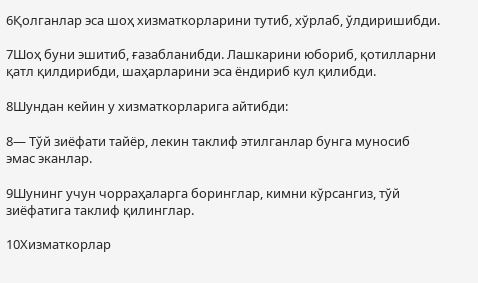6Қолганлар эса шоҳ хизматкорларини тутиб, хўрлаб, ўлдиришибди.

7Шоҳ буни эшитиб, ғазабланибди. Лашкарини юбориб, қотилларни қатл қилдирибди, шаҳарларини эса ёндириб кул қилибди.

8Шундан кейин у хизматкорларига айтибди:

8— Тўй зиёфати тайёр, лекин таклиф этилганлар бунга муносиб эмас эканлар.

9Шунинг учун чорраҳаларга боринглар, кимни кўрсангиз, тўй зиёфатига таклиф қилинглар.

10Хизматкорлар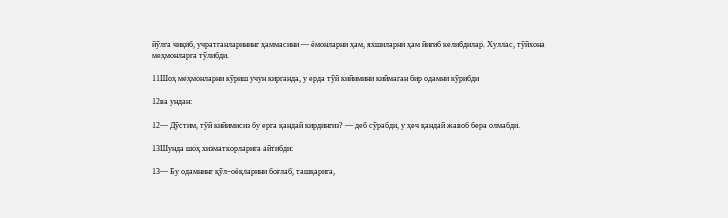йўлга чиқиб, учратганларининг ҳаммасини — ёмонларни ҳам, яхшиларни ҳам йиғиб келибдилар. Хуллас, тўйхона меҳмонларга тўлибди.

11Шоҳ меҳмонларни кўриш учун кирганда, у ерда тўй кийимини киймаган бир одамни кўрибди

12ва ундан:

12— Дўстим, тўй кийимисиз бу ерга қандай кирдингиз? — деб сўрабди, у ҳеч қандай жавоб бера олмабди.

13Шунда шоҳ хизматкорларига айтибди:

13— Бу одамнинг қўл–оёқларини боғлаб, ташқарига,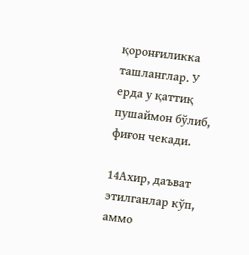қоронғиликка ташланглар. У ерда у қаттиқ пушаймон бўлиб, фиғон чекади.

14Ахир, даъват этилганлар кўп, аммо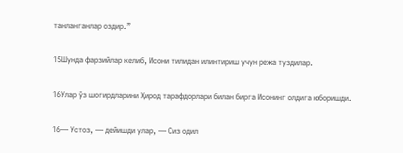танланганлар оздир.”

15Шунда фарзийлар келиб, Исони тилидан илинтириш учун режа туздилар.

16Улар ўз шогирдларини Ҳирод тарафдорлари билан бирга Исонинг олдига юборишди.

16— Устоз, — дейишди улар, — Сиз одил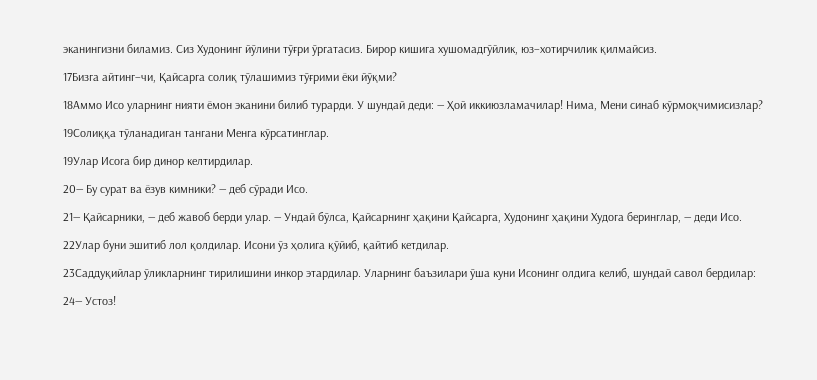эканингизни биламиз. Сиз Худонинг йўлини тўғри ўргатасиз. Бирор кишига хушомадгўйлик, юз–хотирчилик қилмайсиз.

17Бизга айтинг–чи, Қайсарга солиқ тўлашимиз тўғрими ёки йўқми?

18Аммо Исо уларнинг нияти ёмон эканини билиб турарди. У шундай деди: — Ҳой иккиюзламачилар! Нима, Мени синаб кўрмоқчимисизлар?

19Солиққа тўланадиган тангани Менга кўрсатинглар.

19Улар Исога бир динор келтирдилар.

20— Бу сурат ва ёзув кимники? — деб сўради Исо.

21— Қайсарники, — деб жавоб берди улар. — Ундай бўлса, Қайсарнинг ҳақини Қайсарга, Худонинг ҳақини Худога беринглар, — деди Исо.

22Улар буни эшитиб лол қолдилар. Исони ўз ҳолига қўйиб, қайтиб кетдилар.

23Саддуқийлар ўликларнинг тирилишини инкор этардилар. Уларнинг баъзилари ўша куни Исонинг олдига келиб, шундай савол бердилар:

24— Устоз!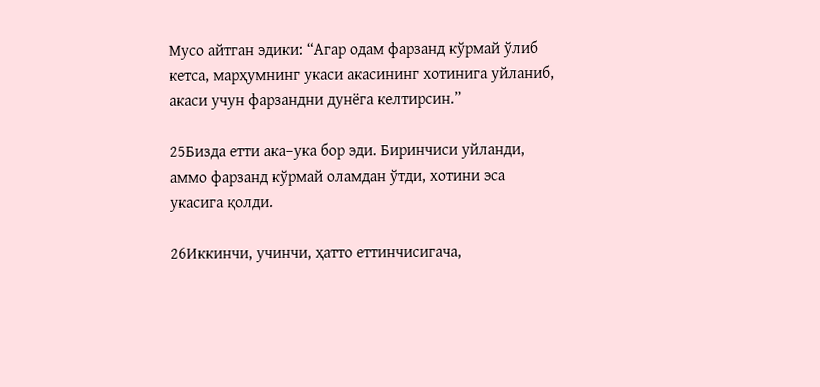Мусо айтган эдики: “Агар одам фарзанд кўрмай ўлиб кетса, марҳумнинг укаси акасининг хотинига уйланиб, акаси учун фарзандни дунёга келтирсин.”

25Бизда етти ака–ука бор эди. Биринчиси уйланди, аммо фарзанд кўрмай оламдан ўтди, хотини эса укасига қолди.

26Иккинчи, учинчи, ҳатто еттинчисигача,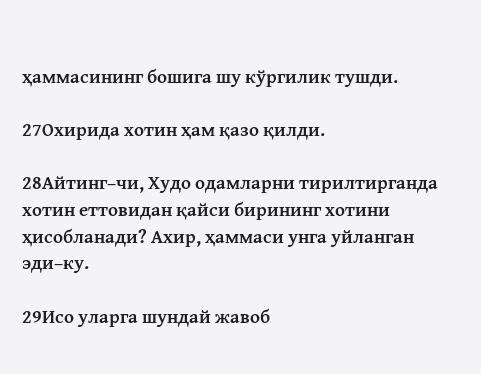ҳаммасининг бошига шу кўргилик тушди.

27Охирида хотин ҳам қазо қилди.

28Айтинг–чи, Худо одамларни тирилтирганда хотин еттовидан қайси бирининг хотини ҳисобланади? Ахир, ҳаммаси унга уйланган эди–ку.

29Исо уларга шундай жавоб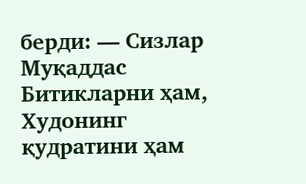берди: — Сизлар Муқаддас Битикларни ҳам, Худонинг қудратини ҳам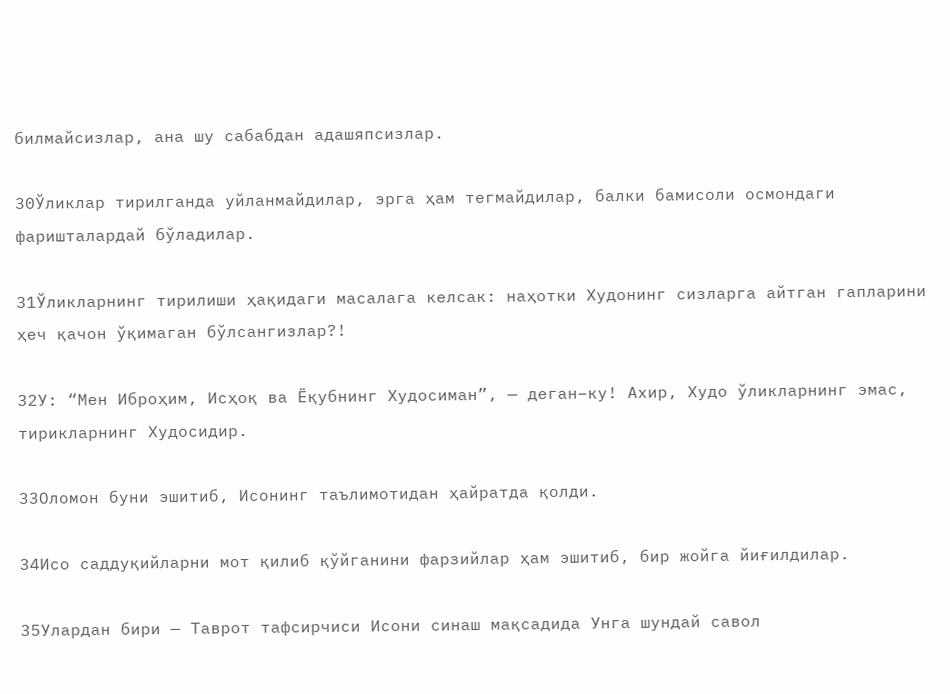билмайсизлар, ана шу сабабдан адашяпсизлар.

30Ўликлар тирилганда уйланмайдилар, эрга ҳам тегмайдилар, балки бамисоли осмондаги фаришталардай бўладилар.

31Ўликларнинг тирилиши ҳақидаги масалага келсак: наҳотки Худонинг сизларга айтган гапларини ҳеч қачон ўқимаган бўлсангизлар?!

32У: “Мен Иброҳим, Исҳоқ ва Ёқубнинг Худосиман”, — деган–ку! Ахир, Худо ўликларнинг эмас, тирикларнинг Худосидир.

33Оломон буни эшитиб, Исонинг таълимотидан ҳайратда қолди.

34Исо саддуқийларни мот қилиб қўйганини фарзийлар ҳам эшитиб, бир жойга йиғилдилар.

35Улардан бири — Таврот тафсирчиси Исони синаш мақсадида Унга шундай савол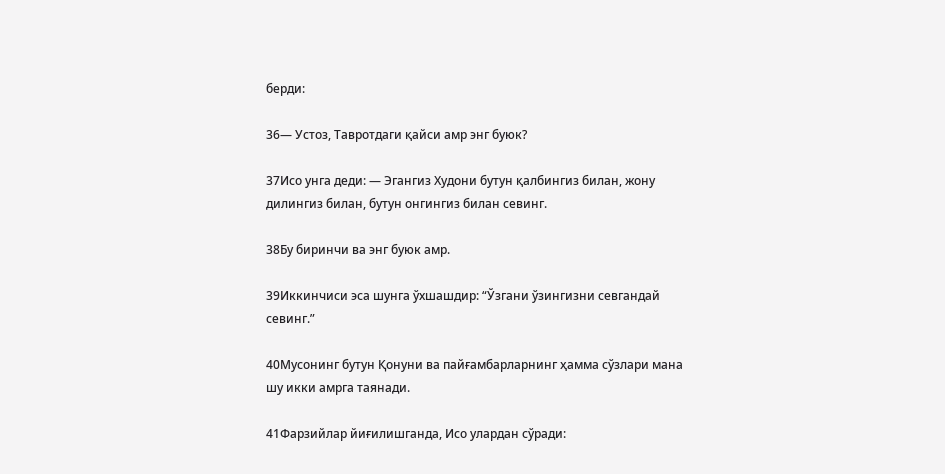берди:

36— Устоз, Тавротдаги қайси амр энг буюк?

37Исо унга деди: — Эгангиз Худони бутун қалбингиз билан, жону дилингиз билан, бутун онгингиз билан севинг.

38Бу биринчи ва энг буюк амр.

39Иккинчиси эса шунга ўхшашдир: “Ўзгани ўзингизни севгандай севинг.”

40Мусонинг бутун Қонуни ва пайғамбарларнинг ҳамма сўзлари мана шу икки амрга таянади.

41Фарзийлар йиғилишганда, Исо улардан сўради: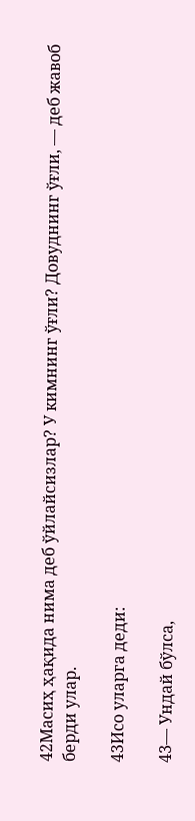42Масиҳ ҳақида нима деб ўйлайсизлар? У кимнинг ўғли? Довуднинг ўғли, — деб жавоб берди улар.

43Исо уларга деди:

43— Ундай бўлса,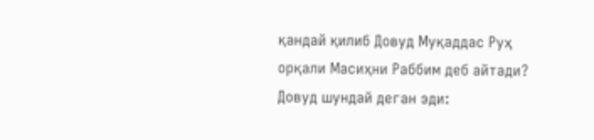қандай қилиб Довуд Муқаддас Руҳ орқали Масиҳни Раббим деб айтади? Довуд шундай деган эди: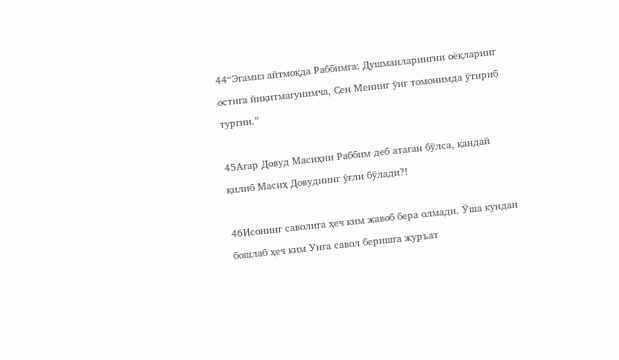44“Эгамиз айтмоқда Раббимга: Душманларингни оёқларинг остига йиқитмагунимча, Сен Менинг ўнг томонимда ўтириб тургин.”

45Агар Довуд Масиҳни Раббим деб атаган бўлса, қандай қилиб Масиҳ Довуднинг ўғли бўлади?!

46Исонинг саволига ҳеч ким жавоб бера олмади. Ўша кундан бошлаб ҳеч ким Унга савол беришга журъат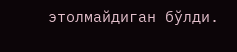этолмайдиган бўлди.